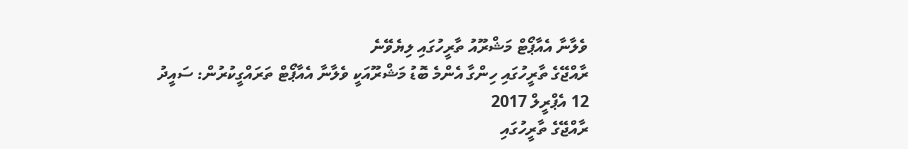ވެލާނާ އެއާޕޯޓް މަޝްރޫއު ތާރީހުގައި ލިޔެވޭނެ
ރާއްޖޭގެ ތާރީހުގައި ހިންގާ އެންމެ ބޮޑު މަޝްރޫއަކީ ވެލާނާ އެއާޕޯޓް ތަރައްގީކުރުން: ސައީދު
12 އެޕްރީލް 2017
ރާއްޖޭގެ ތާރީހުގައި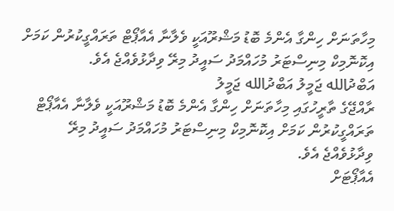މިހާތަނަށް ހިންގާ އެންމެ ބޮޑު މަޝްރޫއަކީ ވެލާނާ އެއާޕޯޓް ތަރައްގީކުރުން ކަމަށް އިކޮނޮމިކް މިނިސްޓަރު މުހައްމަދު ސައީދު މިރޭ ވިދާޅުވެއްޖެ އެވެ.
އަބްދުالله ޖަމީލު އަބްދުالله ޖަމީލު
ރާއްޖޭގެ ތާރީހުގައި މިހާތަނަށް ހިންގާ އެންމެ ބޮޑު މަޝްރޫއަކީ ވެލާނާ އެއާޕޯޓް ތަރައްގީކުރުން ކަމަށް އިކޮނޮމިކް މިނިސްޓަރު މުހައްމަދު ސައީދު މިރޭ ވިދާޅުވެއްޖެ އެވެ.
އެއާޕޯޓަށް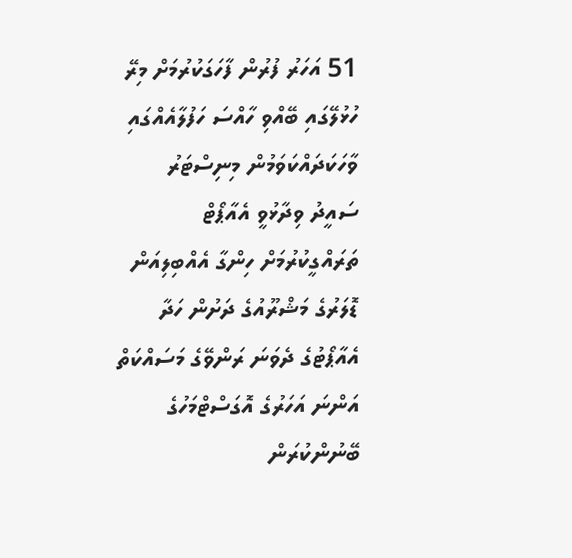51 އަހަރު ފުރުން ފާހަގަކުރުމަށް މިރޭ ހުޅުލޭގައި ބޭއްވި ހާއްސަ ހަފުލާއެއްގައި ވާހަކަދައްކަވަމުން މިނިސްޓަރު ސައީދު ވިދާޅުވީ އެއާޕޯޓް ތަރައްގީކުރުމަށް ހިންގާ އެއްބިލިއަން ޑޮލަރުގެ މަޝްރޫއުގެ ދަށުން ހަދާ އެއާޕޯޓުގެ ދެވަނަ ރަންވޭގެ މަސައްކަތް އަންނަ އަހަރުގެ އޮގަސްޓްމަހުގެ ބޭނުންކުރަން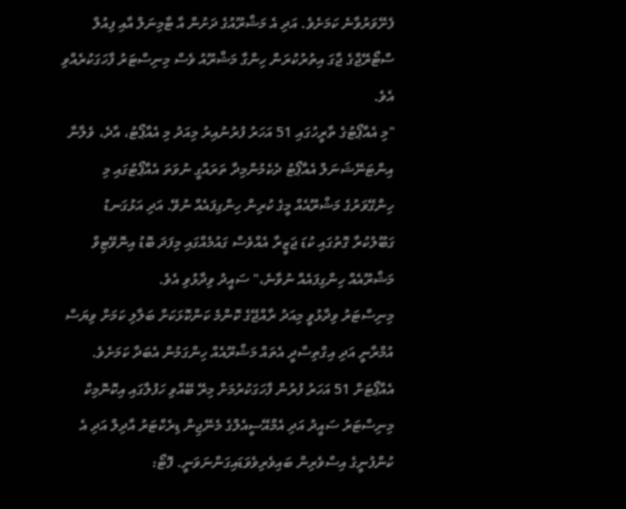ފެށޭވަރުވާނެ ކަމަށެވެ. އަދި އެ މަޝްރޫއުގެ ދަށުން އާ ޓާމިނަލް އާއި ފިއުލް ސްޓޯރޭޖްގެ ޖާގަ އިތުރުކުރަން ހިންގާ މަޝްރޫއު ވެސް މިނިސްޓަރު ފާހަގަކުރެއްވި އެވެ.
"މި އެއާޕޯޓުގެ ތާރީހުގައި 51 އަހަރު ފުރުނުއިރު މިއަދު މި އެއާޕޯޓު، އާދެ، ވެލާނާ އިންޓަނޭޝަނަލް އެއާޕޯޓު ދެކެމުންމިދާ ތަރައްގީ ނުވަތަ އެއާޕޯޓުގައި މި ހިންގޭވަރުގެ މަޝްރޫއެއް މީގެ ކުރިން ހިންގިފައެއް ނުވޭ. އަދި އަޅުގަނޑު ގަބޫލުކުރާ ގޮތުގައި ކުޑަ ޖަޒީރާ އެއްވެސް ގައުމެއްގައި މިފަދަ ބޮޑު އިނޮވޭޓިވް މަޝްރޫއެއް ހިންގިފައެއް ނުވާނެ،" ސައީދު ވިދާޅުވި އެވެ.
މިނިސްޓަރު ވިދާޅުވީ މިއަދު ރާއްޖޭގެ ކޮންމެ ކަންކޮޅަކަށް ބަލާލި ކަމަށް ވިޔަސް އުމްރާނީ އަދި އިގްތިސާދީ އެތައް މަޝްރޫއެއް ހިންގަމުން އެބަދާ ކަމަށެވެ.
އެއާޕޯޓަށް 51 އަހަރު ފުރުން ފާހަގަކުރުމަށް މިރޭ ބޭއްވި ހަފުލާގައި އިކޮނޮމިކް މިނިސްޓަރު ސައީދު އަދި އެމްއޭސީއެލްގެ މެނޭޖިން ޑިރެކްޓަރު އާދިލް އަދި އެ ކުންފުނީގެ އިސްވެރިން ބައިވެރިވެވަޑައިގަންނަވަނީ. ފޮޓޯ: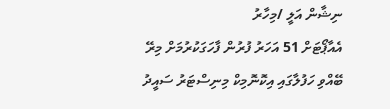ނިޝާން އަލީ /މިހާރު
އެއާޕޯޓަށް 51 އަހަރު ފުރުން ފާހަގަކުރުމަށް މިރޭ ބޭއްވި ހަފުލާގައި އިކޮނޮމިކް މިނިސްޓަރު ސައީދު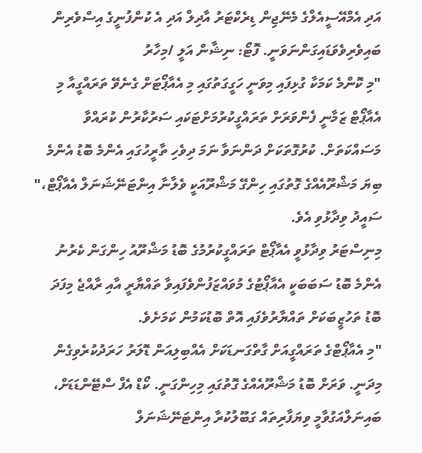އަދި އެމްއޭސީއެލްގެ މެނޭޖިން ޑިރެކްޓަރު އާދިލް އަދި އެ ކުންފުނީގެ އިސްވެރިން ބައިވެރިވެވަޑައިގަންނަވަނީ. ފޮޓޯ: ނިޝާން އަލީ /މިހާރު
"މި ކޮންމެ ކަމަކާ ގުޅިފައި މިވަނީ ހަގީގަތުގައި މި އެއާޕޯޓަށް ގެނެވޭ ތަރައްގީއާ މި އެއާޕޯޓް ޒަމާނީ ފެންވަރަށް ތަރައްގީކުރުމަށްޓަކައި ސަރުކާރުން ކުރައްވާ މަސައްކަތަށް. ކުރުގޮތަކަށް ދަންނަވާ ނަމަ ދިވެހި ތާރީހުގައި އެންމެ ބޮޑު އެންމެ ބިޔަ މަޝްރޫއެއްގެ ގޮތުގައި ހިންގޭ މަޝްރޫއަކީ ވެލާނާ އިންޓަނޭޝަނަލް އެއާޕޯޓް،" ސައީދު ވިދާޅުވި އެވެ.
މިނިސްޓަރު ވިދާޅުވީ އެއާޕޯޓް ތަރައްގީކުރުމުގެ ބޮޑު މަޝްރޫއު ހިންގަން ކެރުނު އެންމެ ބޮޑު ސަބަބަކީ އެއާޕޯޓުގެ މުވައްޒަފުންވެފައިވާ ތައްޔާރީ އާއި ރާއްޖެ މިފަދަ ބޮޑު ތަހުޒީބަކަށް ތައްޔާރުވެފައި އޮތް ބޮޑުކަމުން ކަމަށެވެ.
"މި އެއާޕޯޓްގެ ތަރައްގީއަށް ގާތްގަނޑަކަށް އެއްބިލިއަން ޑޮލަރު ހަރަދުކުރެވިގެން މިދަނީ. ވަރަށް ބޮޑު މަޝްރޫއެއްގެ ގޮތުގައި މިހިންގަނީ. ކޯޑް އެފް ސްޓޭންޑަޑަށް، ބައިނަލްއަގުވާމީ ވިޔަފާރިތައް ގަބޫލުކުރާ އިންޓަނޭޝަނަލް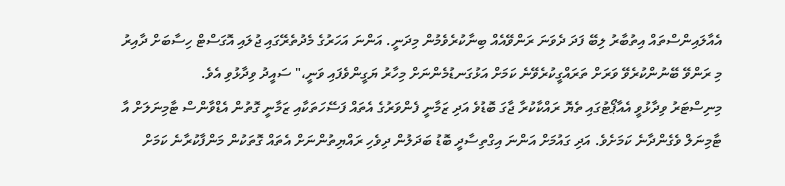އެއާލައިންސްތައް އިތުބާރު ލިބޭ ފަދަ ދެވަނަ ރަންވޭއެއް ބިނާކުރެވެމުން މިދަނީ. އަންނަ އަހަރުގެ މެދުތެރޭގައި ޖުލައި އޮގަސްޓް ހިސާބަށް ދާއިރު މި ރަންވޭ ބޭނުންކުރެވޭ ވަރަށް ތަރައްގީކުރެވޭނެ ކަމަށް އަޅުގަނޑުމެންނަށް މިހާރު ޔަގީންވެފައި ވަނީ،" ސައީދު ވިދާޅުވި އެވެ.
މިނިސްޓަރު ވިދާޅުވީ އެއާޕޯޓުގައި ތެޔޮ ރައްކާކުރާ ޖާގަ ބޮޑުވެ އަދި ޒަމާނީ ފެންވަރުގެ އެތައް ފަސޭހަތަކާއި ޒަމާނީ ގޮތުން އެޑްވާންސް ޓާމިނަލަށް އާ ޓާމިނަލް ވެގެންދާނެ ކަމަށެވެ. އަދި ގައުމަށް އަންނަ އިގްތިސާދީ ބޮޑު ބަދަލުން ދިވެހި ރައްޔިތުންނަށް އެތައް ގޮތަކުން މަންފާކުރާނެ ކަމަށް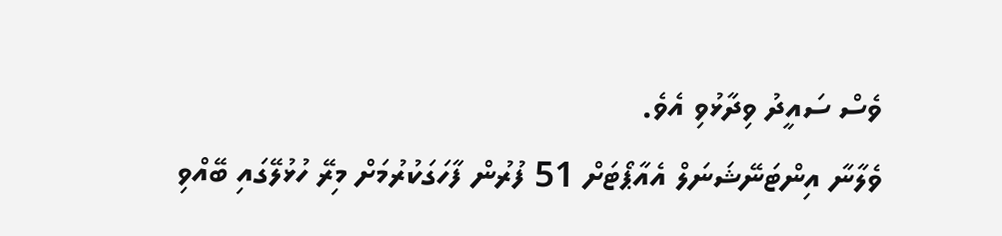ވެސް ސައީދު ވިދާޅުވި އެވެ.
ވެލާނާ އިންޓަނޭޝަނަލް އެއާޕޯޓަށް 51 ފުރުން ފާހަގަކުރުމަށް މިރޭ ހުޅުލޭގައި ބޭއްވި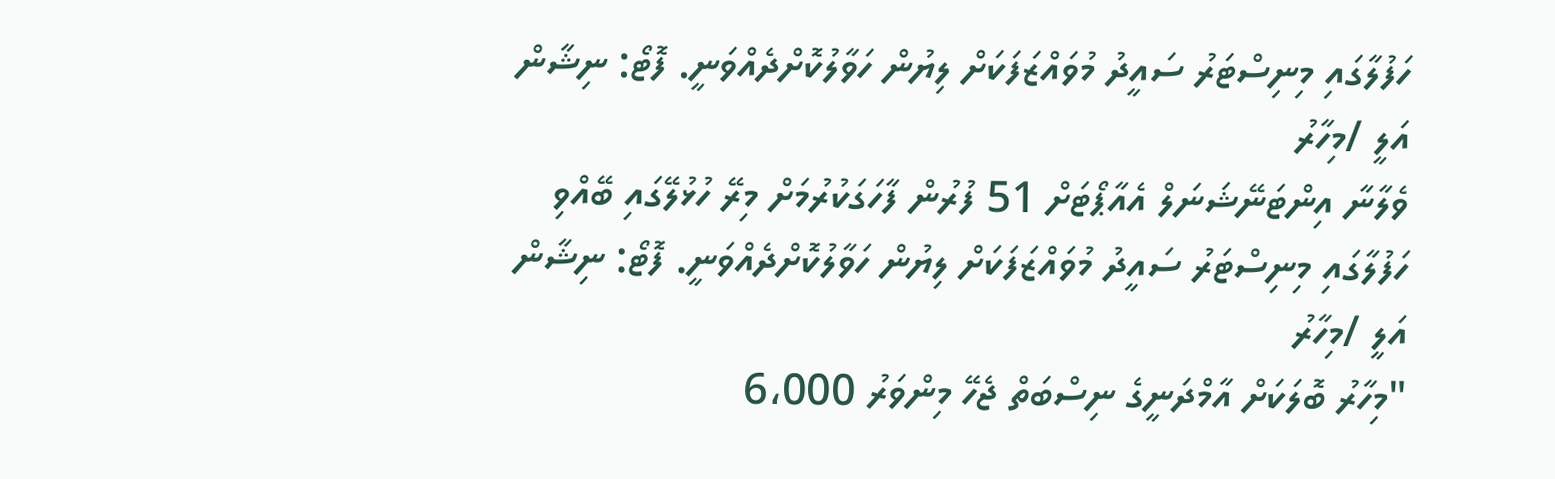ހަފުލާގައި މިނިސްޓަރު ސައީދު މުވައްޒަފަކަށް ލިޔުން ހަވާލުކޮށްދެއްވަނީ. ފޮޓޯ: ނިޝާން އަލީ /މިހާރު
ވެލާނާ އިންޓަނޭޝަނަލް އެއާޕޯޓަށް 51 ފުރުން ފާހަގަކުރުމަށް މިރޭ ހުޅުލޭގައި ބޭއްވި ހަފުލާގައި މިނިސްޓަރު ސައީދު މުވައްޒަފަކަށް ލިޔުން ހަވާލުކޮށްދެއްވަނީ. ފޮޓޯ: ނިޝާން އަލީ /މިހާރު
"މިހާރު ބޮލަކަށް އާމްދަނީގެ ނިސްބަތް ޖެހޭ މިންވަރު 6،000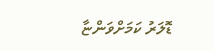ޑޮލަރު ކަމަށްވަންޏާ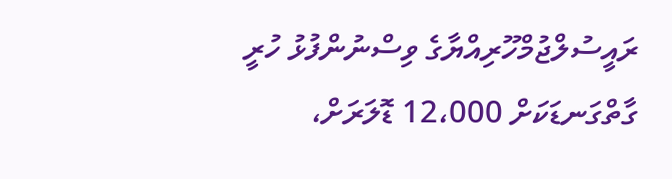ރައީސުލްޖުމްހޫރިއްޔާގެ ވިސްނުންފުޅު ހުރީ ގާތްގަނޑަކަށް 12،000 ޑޮލަރަށް،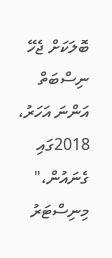ބޮލަކަށް ޖެހޭ ނިސްބަތް އަންނަ އަހަރު، 2018ގައި ގެނައުން،" މިނިސްޓަރު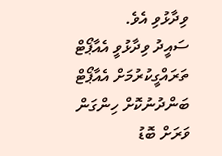ވިދާޅުވި އެވެ.
ސައީދު ވިދާޅުވީ އެއާޕޯޓް ތަރައްގީކުރުމަށް އެއާޕޯޓް ބަންދުނުކޮށް ހިންގަން ވަރަށް ބޮޑު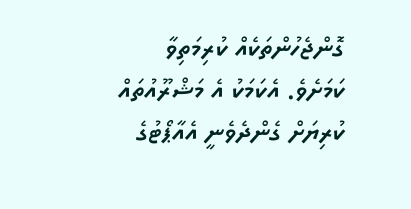ގޮންޖެހުންތަކެއް ކުރިމަތިވާ ކަމަށެވެ. އެކަމަކު އެ މަޝްރޫއުތައް ކުރިޔަށް ގެންދެވެނީ އެއާޕޯޓުގެ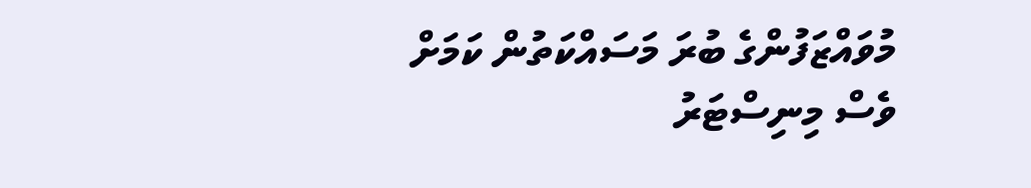މުވައްޒަފުންގެ ބުރަ މަސައްކަތުން ކަމަށް ވެސް މިނިސްޓަރު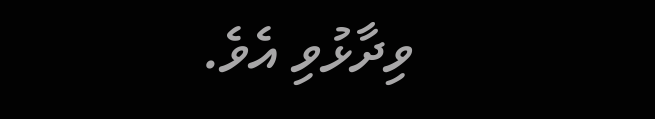ވިދާޅުވި އެވެ.